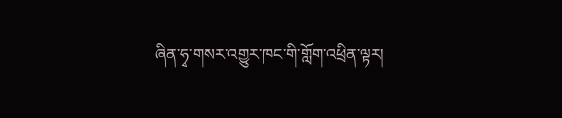ཞིན་ཧྭ་གསར་འགྱུར་ཁང་གི་གློག་འཕྲིན་ལྟར།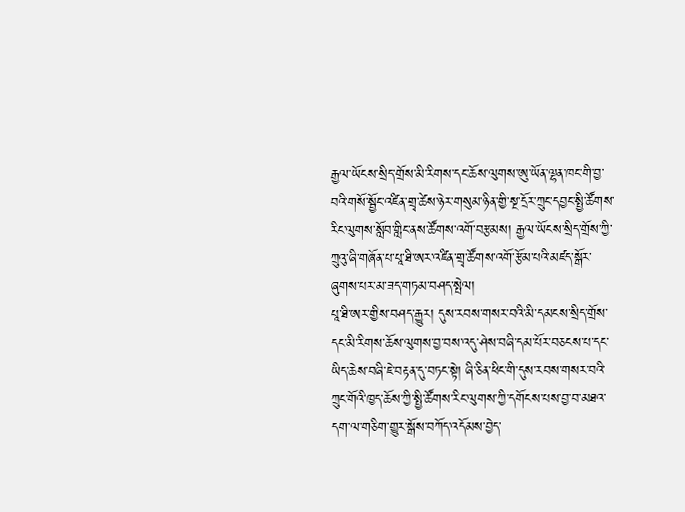རྒྱལ་ཡོངས་སྲིད་གྲོས་མི་རིགས་དང་ཆོས་ལུགས་ཨུ་ཡོན་ལྷན་ཁང་གི་བྱ་བའི་གསོ་སྦྱོང་འཛིན་གྲྭ་ཚེས་ཉེར་གསུམ་ཉིན་གྱི་སྔ་དྲོར་ཀྲུང་དབྱང་སྤྱི་ཚོགས་རིང་ལུགས་སློབ་གླིང་ནས་ཚོགས་འགོ་བརྩམས། རྒྱལ་ཡོངས་སྲིད་གྲོས་ཀྱི་ཀྲུའུ་ཞི་གཞོན་པ་པཱ་ཐི་ཨར་འཛིན་གྲྭ་ཚོགས་འགོ་རྩོམ་པའི་མཛད་སྒོར་ཞུགས་པར་མ་ཟད་གཏམ་བཤད་སྤེལ།
པཱ་ཐི་ཨར་གྱིས་བཤད་རྒྱུར། དུས་རབས་གསར་བའི་མི་དམངས་སྲིད་གྲོས་དང་མི་རིགས་ཆོས་ལུགས་བྱ་བས་འདུ་ཤེས་བཞི་དམ་པོར་བཅངས་པ་དང་ཡིད་ཆེས་བཞི་ཇེ་བརྟན་དུ་བཏང་སྟེ། ཞི་ཅིན་ཕིང་གི་དུས་རབས་གསར་བའི་ཀྲུང་གོའི་ཁྱད་ཆོས་ཀྱི་སྤྱི་ཚོགས་རིང་ལུགས་ཀྱི་དགོངས་པས་བྱ་བ་མཐའ་དག་ལ་གཅིག་གྱུར་སྒོས་བཀོད་འདོམས་བྱེད་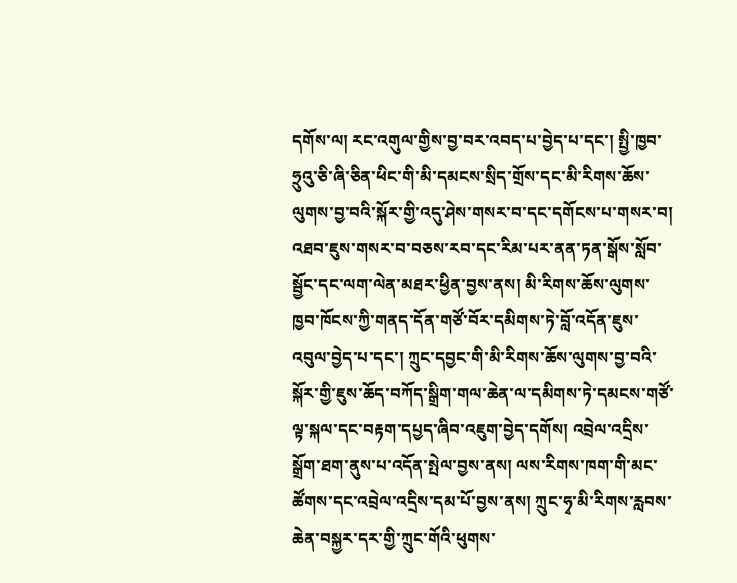དགོས་ལ། རང་འགུལ་གྱིས་བྱ་བར་འབད་པ་བྱེད་པ་དང་། སྤྱི་ཁྱབ་ཧྲུའུ་ཅི་ཞི་ཅིན་ཕིང་གི་མི་དམངས་སྲིད་གྲོས་དང་མི་རིགས་ཆོས་ལུགས་བྱ་བའི་སྐོར་གྱི་འདུ་ཤེས་གསར་བ་དང་དགོངས་པ་གསར་བ། འཐབ་ཇུས་གསར་བ་བཅས་རབ་དང་རིམ་པར་ནན་ཏན་སྒོས་སློབ་སྦྱོང་དང་ལག་ལེན་མཐར་ཕྱིན་བྱས་ནས། མི་རིགས་ཆོས་ལུགས་ཁྱབ་ཁོངས་ཀྱི་གནད་དོན་གཙོ་བོར་དམིགས་ཏེ་བློ་འདོན་ཇུས་འབུལ་བྱེད་པ་དང་། ཀྲུང་དབྱང་གི་མི་རིགས་ཆོས་ལུགས་བྱ་བའི་སྐོར་གྱི་ཇུས་ཆོད་བཀོད་སྒྲིག་གལ་ཆེན་ལ་དམིགས་ཏེ་དམངས་གཙོ་ལྟ་སྐལ་དང་བརྟག་དཔྱད་ཞིབ་འཇུག་བྱེད་དགོས། འབྲེལ་འདྲིས་སྒྲོག་ཐག་ནུས་པ་འདོན་སྤེལ་བྱས་ནས། ལས་རིགས་ཁག་གི་མང་ཚོགས་དང་འབྲེལ་འདྲིས་དམ་པོ་བྱས་ནས། ཀྲུང་ཧྭ་མི་རིགས་རླབས་ཆེན་བསྐྱར་དར་གྱི་ཀྲུང་གོའི་ཕུགས་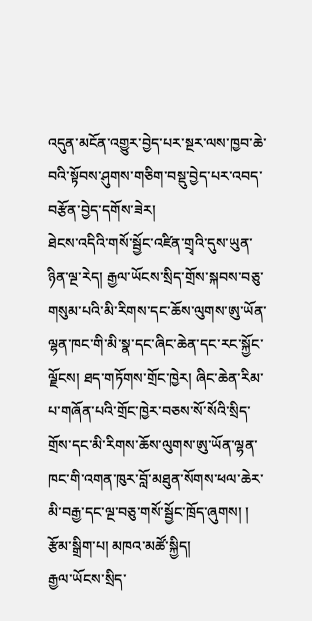འདུན་མངོན་འགྱུར་བྱེད་པར་སྔར་ལས་ཁྱབ་ཆེ་བའི་སྟོབས་ཤུགས་གཅིག་བསྡུ་བྱེད་པར་འབད་བརྩོན་བྱེད་དགོས་ཟེར།
ཐེངས་འདིའི་གསོ་སྦྱོང་འཛིན་གྲྭའི་དུས་ཡུན་ཉིན་ལྔ་རེད། རྒྱལ་ཡོངས་སྲིད་གྲོས་སྐབས་བཅུ་གསུམ་པའི་མི་རིགས་དང་ཆོས་ལུགས་ཨུ་ཡོན་ལྷན་ཁང་གི་མི་སྣ་དང་ཞིང་ཆེན་དང་རང་སྐྱོང་ལྗོངས། ཐད་གཏོགས་གྲོང་ཁྱེར། ཞིང་ཆེན་རིམ་པ་གཞོན་པའི་གྲོང་ཁྱེར་བཅས་སོ་སོའི་སྲིད་གྲོས་དང་མི་རིགས་ཆོས་ལུགས་ཨུ་ཡོན་ལྷན་ཁང་གི་འགན་ཁུར་བློ་མཐུན་སོགས་ཕལ་ཆེར་མི་བརྒྱ་དང་ལྔ་བཅུ་གསོ་སྦྱོང་ཁྲོད་ཞུགས། །
རྩོམ་སྒྲིག་པ། མཁའ་མཚོ་སྐྱིད།
རྒྱལ་ཡོངས་སྲིད་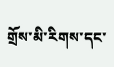གྲོས་མི་རིགས་དང་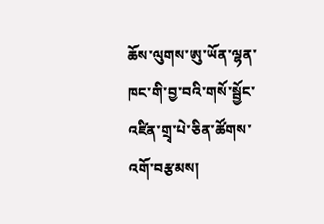ཆོས་ལུགས་ཨུ་ཡོན་ལྷན་ཁང་གི་བྱ་བའི་གསོ་སྦྱོང་འཛིན་གྲྭ་པེ་ཅིན་ཚོགས་འགོ་བརྩམས།